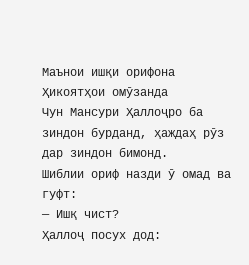Маънои ишқи орифона
Ҳикоятҳои омӯзанда
Чун Мансури Ҳаллоҷро ба зиндон бурданд, ҳаждаҳ рӯз дар зиндон бимонд.
Шиблии ориф назди ӯ омад ва гуфт:
— Ишқ чист?
Ҳаллоҷ посух дод: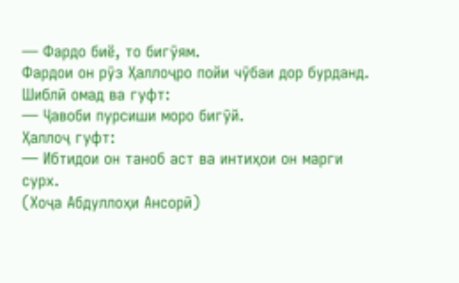— Фардо биё, то бигӯям.
Фардои он рӯз Ҳаллоҷро пойи чӯбаи дор бурданд.
Шиблӣ омад ва гуфт:
— Ҷавоби пурсиши моро бигӯй.
Ҳаллоҷ гуфт:
— Ибтидои он таноб аст ва интиҳои он марги сурх.
(Хоҷа Абдуллоҳи Ансорӣ)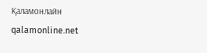Қаламонлайн
qalamonline.net